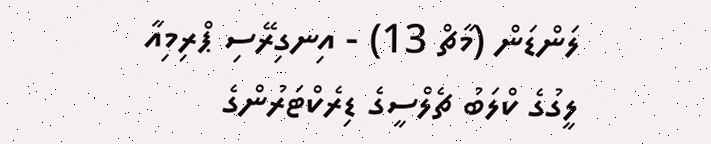ލަންޑަން (މާޗް 13) - އިނގިރޭސި ޕްރިމިއާ ލީގުގެ ކްލަބު ޗެލްސީގެ ޑިރެކްޓަރުންގެ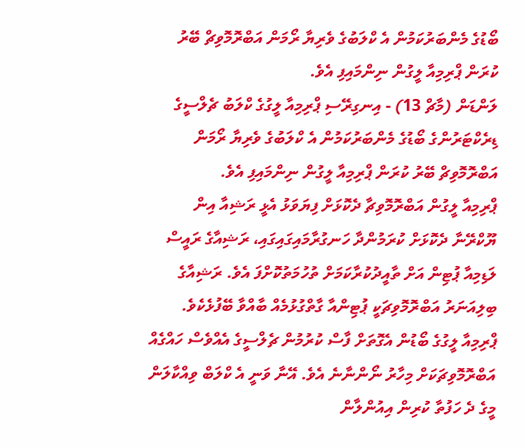ބޯޑުގެ މެންބަރުކަމުން އެ ކްލަބުގެ ވެރިޔާ ރޯމަން އަބްރޮމޮވިޗް ބޭރު ކުރަން ޕްރިމިއާ ލީގުން ނިންމައިފި އެވެ.
ލަންޑަން (މާޗް 13) - އިނގިރޭސި ޕްރިމިއާ ލީގުގެ ކްލަބު ޗެލްސީގެ ޑިރެކްޓަރުންގެ ބޯޑުގެ މެންބަރުކަމުން އެ ކްލަބުގެ ވެރިޔާ ރޯމަން އަބްރޮމޮވިޗް ބޭރު ކުރަން ޕްރިމިއާ ލީގުން ނިންމައިފި އެވެ.
ޕްރިމިއާ ލީގުން އަބްރޮމޮވިޗާ ދެކޮޅަށް ފިޔަވަޅު އެޅީ ރަޝިއާ އިން ޔޫކްރޭނާ ދެކޮޅަށް ކުރަމުންދާ ހަނގުރާމައިގައިގައި، ރަޝިއާގެ ރައީސް ލަޑިމިއާ ޕުޓިން އަށް ތާއީދުކުރާކަމަށް ތުހުމަތުކޮށްފަ އެވެ. ރަޝިއާގެ ބިލިއަނަރު އަބްރޮމޮވިޗަކީ ޕުޓިންއާ ގާތްގުޅުމެއް ބާއްވާ ބޭފުޅެކެވެ.
ޕްރިމިއާ ލީގުގެ ބޯޑުން އެގޮތަށް ފާސް ކުރުމުން ޗެލްސީގެ އެއްވެސް ހައްގެއް އަބްރޮމޮވިޗަކަށް މިހާރު ނޯންނާނެ އެވެ. އޭނާ ވަނީ އެ ކްލަބް ވިއްކާލަން މީގެ ދެ ހަފުތާ ކުރިން އިއުންލާން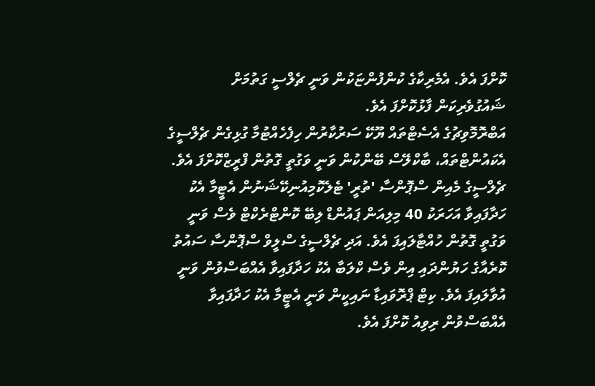ކޮށްފަ އެވެ. އެމެރިކާގެ ކުންފުންޏަކުން ވަނީ ޗެލްސީ ގަތުމަށް ޝައުގުވެރިކަން ފާޅުކޮށްފަ އެވެ.
އަބްރޮމޮވިޗުގެ އެސެޓްތައް ޔޫކޭ ސަރުކާރުން ހިފެހެއްޓުމާ ގުޅިގެން ޗެލްސީގެ އެކައުންޓްތައް، ބާކްލޭސް ބޭންކުން ވަނީ ވަގުތީ ގޮތުން ފްރީޒްކޮށްފަ އެވެ.
ޗެލްސީގެ މެއިން ސްޕޮންސާ 'ތުރީ' ޓެލެކޮމިއުނިކޭޝަނުން އެޓީމާ އެކު ހަދާފައިވާ އަހަރަކު 40 މިލިއަން ޕައުންޑް ލިބޭ ކޮންޓްރެކްޓް ވެސް ވަނީ ވަގުތީ ގޮތުން ހުއްޓާލައިފަ އެވެ. އަދި ޗެލްސީގެ ސްލީވް ސްޕޮންސާ ސައުތު ކޮރެއާގެ ހަޔުންދައި އިން ވެސް ކްލަބާ އެކު ހަދާފައިވާ އެއްބަސްވުން ވަނީ އުވާލައިފަ އެވެ. ކިޓް ޕްރޮވައިޑާ ނައިކީން ވަނީ އެޓީމާ އެކު ހަދާފައިވާ އެއްބަސްވުން ރިވިއު ކޮށްފަ އެވެ.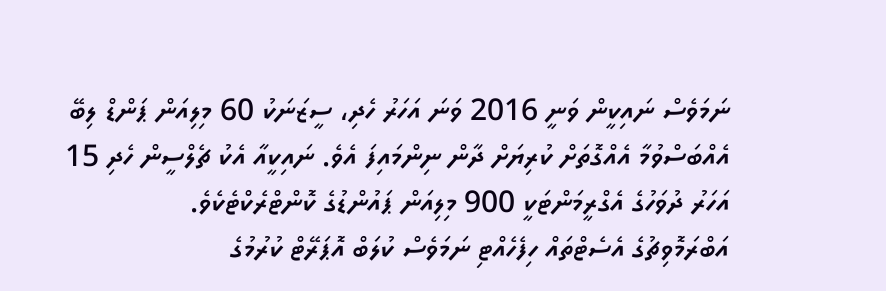ނަމަވެސް ނައިކީން ވަނީ 2016 ވަނަ އަހަރު ހެދި، ސީޒަނަކު 60 މިލިއަން ޕަންޑް ލިބޭ އެއްބަސްވުމާ އެއްގޮތަށް ކުރިޔަށް ދާން ނިންމައިފަ އެވެ. ނައިކީއާ އެކު ޗެލްސީން ހެދި 15 އަހަރު ދުވަހުގެ އެގްރީމަންޓަކީ 900 މިލިއަން ޕައުންޑުގެ ކޮންޓްރެކްޓެކެވެ.
އަބްރަމޮވިޗުގެ އެސެޓްތައް ހިފެހެއްޓި ނަމަވެސް ކުލަބް އޮޕަރޭޓް ކުރުމުގެ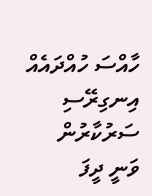ހާއްސަ ހުއްދައެއް އިނގިރޭސި ސަރުކާރުން ވަނީ ދީފަ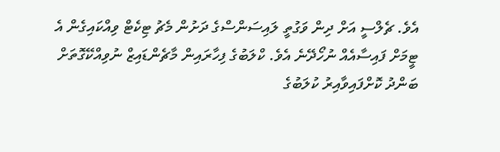އެވެ. ޗެލްސީ އަށް ދިން ވަގުތީ ލައިސަންސްގެ ދަށުން މެޗު ޓިކެޓް ވިއްކައިގެން އެ ޓީމަށް ފައިސާއެއް ނުހޯދޭނެ އެވެ. ކްލަބުގެ ފިހާރައިން މާޗެންޑައިޒް ނުވިއްކޭގޮތަށް ބަންދު ކޮށްފައިވާއިރު ކުލަބުގެ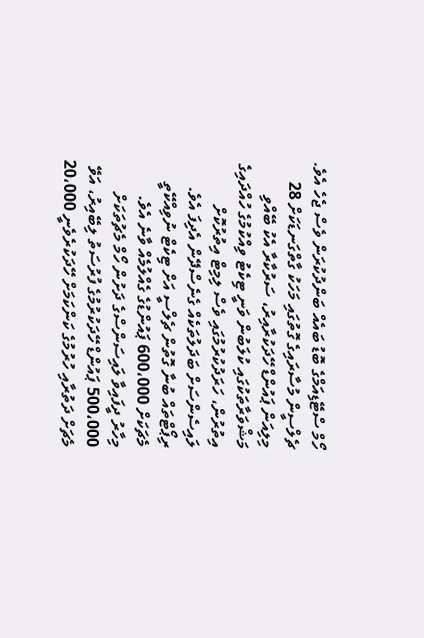ހޯމް ސްޓޭޑިއަމްގެ ބޮޑު ބައެއް ބަންދުކުރަން ވެސް ޖެހެ އެވެ.
ޗެލްސީން މުސާރައިގެ ގޮތުގައި މަހަކު ގާތްގަނޑަކަށް 28 މިލިއަން ޕައުންޑް ހޭދަކުރާއިރު، ސަރުކާރާ އެކު ބޭއްވި މަޝްވަރާތަކުގައި ކުލަބުން ވަނީ ޓިކެޓު ވިއްކުމުގެ ހުއްދައިގެ އިތުރުން، ހަރަދުކުރުމުގައި ވެސް ލިމިޓް އިތުރުކޮށް ލައިސެންސަށް ބަދަލުތަކެއް ގެނެސްދޭން އެދިފަ އެވެ. ރިޕޯޓްތައް ބުނާ ގޮތުން ޗެލްސީ އަށް ޓިކެޓް ނުވިއްކޭތީ މެޗަކަށް 600،000 ޕައުންޑުގެ ގެއްލުމެއް ވާނެ އެވެ.
މިހާރު ދީފައިވާ ލައިސަންސްގެ ދަށުން ހޯމް މެޗުތަކަށް 500،000 ޕައުންޑް ހޭދަކުރުމުގެ ފުރުސަތު ލިބޭއިރު، އަވޭ މެޗަށް ދަތުރާއި ހުރުމުގެ ކަންކަމަށް ހޭދަކުރެވެނީ 20،000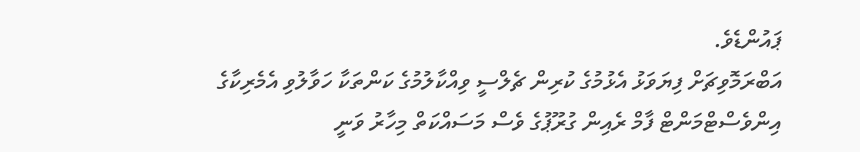ޕައުންޑެވެ.
އަބްރަމޮވިޗަށް ފިޔަވަޅު އެޅުމުގެ ކުރިން ޗެލްސީ ވިއްކާލުމުގެ ކަންތަކާ ހަވާލުވި އެމެރިކާގެ އިންވެސްޓްމަންޓް ފާމް ރެއިން ގުރޫޕުގެ ވެސް މަސައްކަތް މިހާރު ވަނީ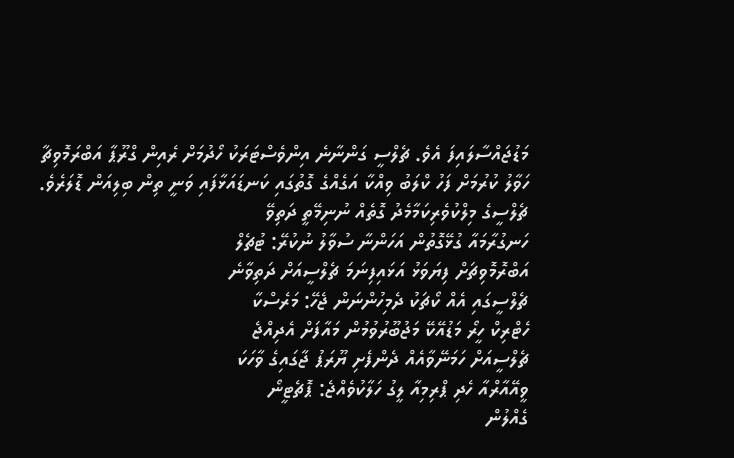މަޑުޖައްސާލައިފަ އެވެ. ޗެލްސީ ގަންނާނެ އިންވެސްޓަރަކު ހޯދުމަށް ރެއިން ގްރޫޕާ އަބްރަމޮވިޗާ ހަވާލު ކުރުމަށް ފަހު ކްލަބު ވިއްކާ އަގެއްގެ ގޮތުގައި ކަނޑައަޅާފައި ވަނީ ތިން ބިލިއަން ޑޮލަރެވެ.
ޗެލްސީގެ މިލްކުވެރިކަމާމެދު ގޮތެއް ނުނިމޭތީ ދަތިވޭ
ހަނގުރާމައާ ގުޅޭގޮތުން އަހަންނާ ސުވާލު ނުކުރޭ: ޓުޗެލް
އަބްރޮމޮވިޗަށް ފިޔަވަޅު އަޅައިފިނަމަ ޗެލްސީއަށް ދަތިވާނެ
ޗެލްސީގައި އެއް ކޯޗަކު ދެމިހުންނަން ޖެހޭ: މަރެސްކާ
ހެޓްރިކް ހީރޯ މަޑުއޭކޭ މަޖުބޫރުވުމުން މައާފަށް އެދިއްޖެ
ޗެލްސީއަށް ހަމަނޭވާއެއް ދެންފެށި ޔޫރަޕު ޖާގައިގެ ވާހަކަ
ވީއޭއާރްއާ ހެދި ޕްރިމިއާ ލީގު ހަލާކުވެއްޖެ: ޕޮޗެޓީނޯ
ގެއްލުން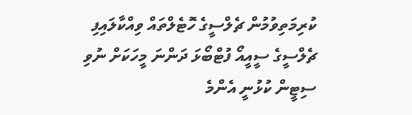ކުރިމަތިވުމުން ޗެލްސީގެ ހޮޓެލްތައް ވިއްކާލައިފި
ޗެލްސީގެ ސީއީއޯ ފުޓްބޯޅަ ދަންނަ މީހަކަށް ނުވި
ސިޓީން ކުޅުނީ އެންމެ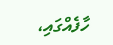ހާފެއްގައި،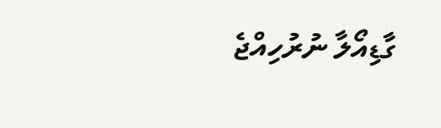ގާޑިއޯލާ ނުރުހިއްޖެ